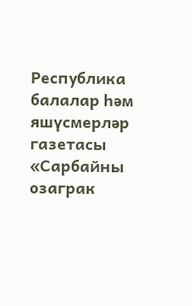Республика балалар һәм яшүсмерләр газетасы
«Сарбайны озаграк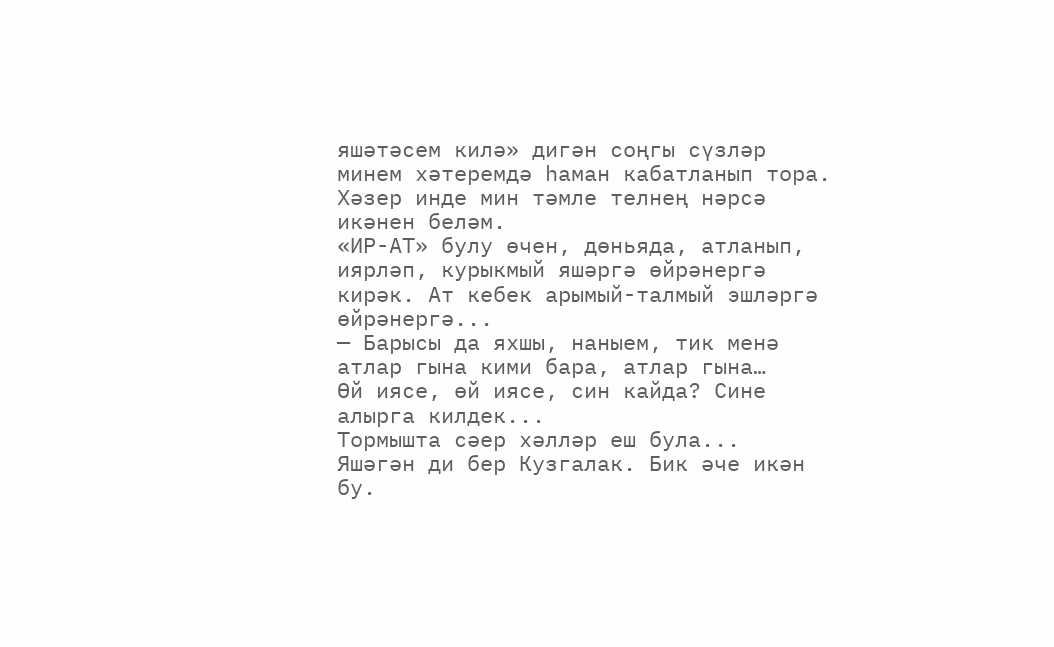яшәтәсем килә» дигән соңгы сүзләр минем хәтеремдә һаман кабатланып тора.
Хәзер инде мин тәмле телнең нәрсә икәнен беләм.
«ИР-АТ» булу өчен, дөньяда, атланып, иярләп, курыкмый яшәргә өйрәнергә кирәк. Ат кебек арымый-талмый эшләргә өйрәнергә...
— Барысы да яхшы, наныем, тик менә атлар гына кими бара, атлар гына…
Өй иясе, өй иясе, син кайда? Сине алырга килдек...
Тормышта сәер хәлләр еш була...
Яшәгән ди бер Кузгалак. Бик әче икән бу.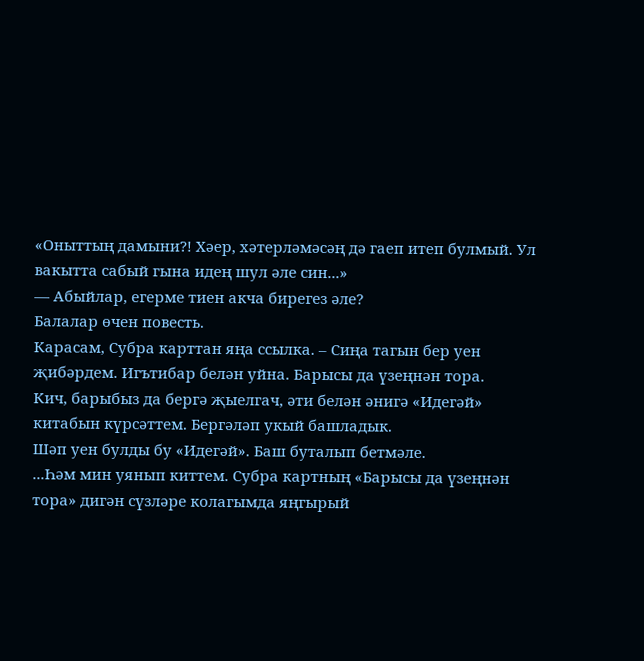«Оныттың дамыни?! Хәер, хәтерләмәсәң дә гаеп итеп булмый. Ул вакытта сабый гына идең шул әле син...»
— Абыйлар, егерме тиен акча бирегез әле?
Балалар өчен повесть.
Карасам, Субра карттан яңа ссылка. – Сиңа тагын бер уен җибәрдем. Игътибар белән уйна. Барысы да үзеңнән тора.
Кич, барыбыз да бергә җыелгач, әти белән әнигә «Идегәй» китабын күрсәттем. Бергәләп укый башладык.
Шәп уен булды бу «Идегәй». Баш буталып бетмәле.
...Һәм мин уянып киттем. Субра картның «Барысы да үзеңнән тора» дигән сүзләре колагымда яңгырый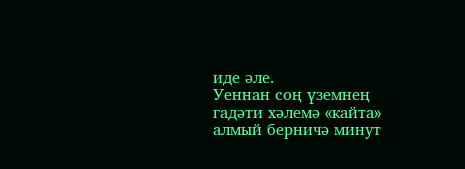иде әле.
Уеннан соң үземнең гадәти хәлемә «кайта» алмый берничә минут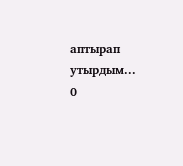аптырап утырдым...
0